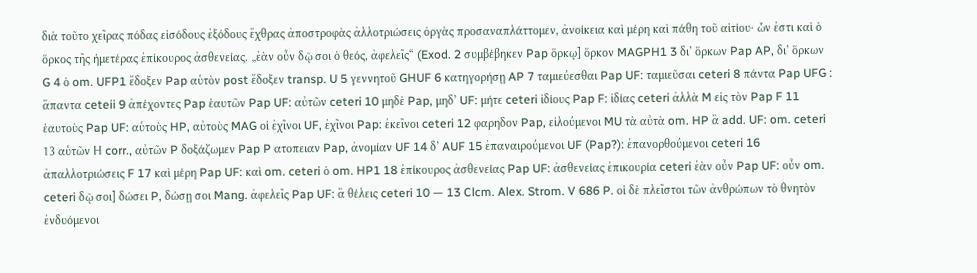διὰ τοῦτο χεῖρας πόδας εἰσόδους ἐξόδους ἔχθρας ἀποστροφὰς ἀλλοτριώσεις ὀργὰς προσαναπλάττομεν, ἀνοίκεια καὶ μέρη καὶ πάθη τοῦ αἰτίου· ὧν ἐστι καὶ ὁ ὅρκος τῆς ἡμετέρας ἐπίκουρος ἀσθενείας. „ἐὰν οὖν δῷ σοι ὁ θεός, ἀφελεῖς“ (Exod. 2 συμβέβηκεν Pap ὅρκῳ] ὅρκον MAGPH1 3 δι’ ὅρκων Pap AP, δι’ ὅρκων G 4 ὁ om. UFP1 ἔδοξεν Pap αὑτὸν post ἔδοξεν transp. U 5 γεννητοῦ GHUF 6 κατηγορήσῃ AP 7 ταμιεύεσθαι Pap UF: ταμιεῦσαι ceteri 8 πάντα Pap UFG : ἅπαντα ceteii 9 ἀπέχοντες Pap ἑαυτῶν Pap UF: αὐτῶν ceteri 10 μηδὲ Pap, μηδ’ UF: μήτε ceteri ἰδίους Pap F: ἰδίας ceteri ἀλλὰ M εἰς τὸν Pap F 11 ἑαυτοὺς Pap UF: αὑτοὺς HP, αὐτοὺς MAG οἱ ἐχῖνοι UF, ἐχῖνοι Pap: ἐκεῖνοι ceteri 12 φαρηδον Pap, εἰλούμενοι MU τὰ αὐτὰ om. HP ἃ add. UF: om. ceteri 13 αὑτῶν Η corr., αὐτῶν P δοξάζωμεν Pap P ατοπειαν Pap, ἀνομίαν UF 14 δ’ AUF 15 ἐπαναιρούμενοι UF (Pap?): ἐπανορθούμενοι ceteri 16 ἀπαλλοτριώσεις F 17 καὶ μέρη Pap UF: καὶ om. ceteri ὁ om. HP1 18 ἐπίκουρος ἀσθενείας Pap UF: ἀσθενείας ἐπικουρία ceteri ἐὰν οὖν Pap UF: οὖν om. ceteri δῷ σοι] δώσει P, δώσῃ σοι Mang. ἀφελεῖς Pap UF: ἃ θέλεις ceteri 10 — 13 Clcm. Alex. Strom. V 686 P. οἱ δὲ πλεῖστοι τῶν ἀνθρώπων τὸ θνητὸν ἐνδυόμενοι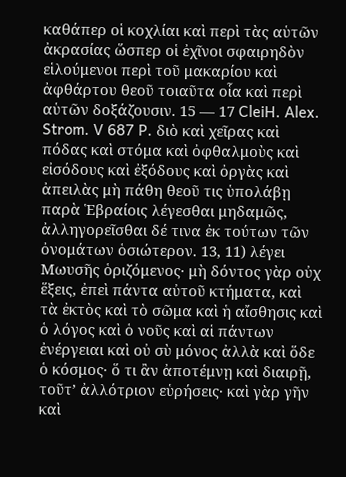καθάπερ οἱ κοχλίαι καὶ περὶ τὰς αὑτῶν ἀκρασίας ὥσπερ οἱ ἐχῖνοι σφαιρηδὸν εἱλούμενοι περὶ τοῦ μακαρίου καὶ ἀφθάρτου θεοῦ τοιαῦτα οἷα καὶ περὶ αὑτῶν δοξάζουσιν. 15 — 17 CleiH. Alex. Strom. V 687 P. διὸ καὶ χεῖρας καὶ πόδας καὶ στόμα καὶ ὀφθαλμοὺς καὶ εἰσόδους καὶ ἐξόδους καὶ ὀργὰς καὶ ἀπειλὰς μὴ πάθη θεοῦ τις ὑπολάβῃ παρὰ Ἑβραίοις λέγεσθαι μηδαμῶς, ἀλληγορεῖσθαι δέ τινα ἐκ τούτων τῶν ὀνομάτων ὁσιώτερον. 13, 11) λέγει Μωυσῆς ὁριζόμενος· μὴ δόντος γὰρ οὐχ ἕξεις, ἐπεὶ πάντα αὐτοῦ κτήματα, καὶ τὰ ἐκτὸς καὶ τὸ σῶμα καὶ ἡ αἴσθησις καὶ ὁ λόγος καὶ ὁ νοῦς καὶ αἱ πάντων ἐνέργειαι καὶ οὐ σὺ μόνος ἀλλὰ καὶ ὅδε ὁ κόσμος· ὅ τι ἂν ἀποτέμνῃ καὶ διαιρῇ, τοῦτ’ ἀλλότριον εὑρήσεις· καὶ γὰρ γῆν καὶ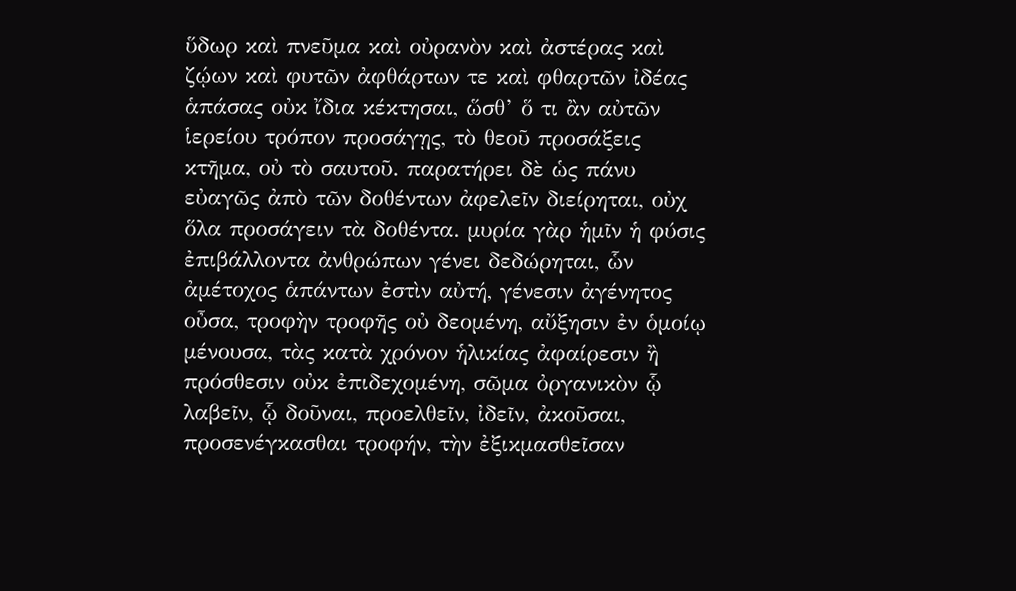ὕδωρ καὶ πνεῦμα καὶ οὐρανὸν καὶ ἀστέρας καὶ ζῴων καὶ φυτῶν ἀφθάρτων τε καὶ φθαρτῶν ἰδέας ἁπάσας οὐκ ἴδια κέκτησαι, ὥσθ’ ὅ τι ἂν αὐτῶν ἱερείου τρόπον προσάγῃς, τὸ θεοῦ προσάξεις κτῆμα, οὐ τὸ σαυτοῦ. παρατήρει δὲ ὡς πάνυ εὐαγῶς ἀπὸ τῶν δοθέντων ἀφελεῖν διείρηται, οὐχ ὅλα προσάγειν τὰ δοθέντα. μυρία γὰρ ἡμῖν ἡ φύσις ἐπιβάλλοντα ἀνθρώπων γένει δεδώρηται, ὧν ἀμέτοχος ἁπάντων ἐστὶν αὐτή, γένεσιν ἀγένητος οὖσα, τροφὴν τροφῆς οὐ δεομένη, αὔξησιν ἐν ὁμοίῳ μένουσα, τὰς κατὰ χρόνον ἡλικίας ἀφαίρεσιν ἢ πρόσθεσιν οὐκ ἐπιδεχομένη, σῶμα ὀργανικὸν ᾧ λαβεῖν, ᾧ δοῦναι, προελθεῖν, ἰδεῖν, ἀκοῦσαι, προσενέγκασθαι τροφήν, τὴν ἐξικμασθεῖσαν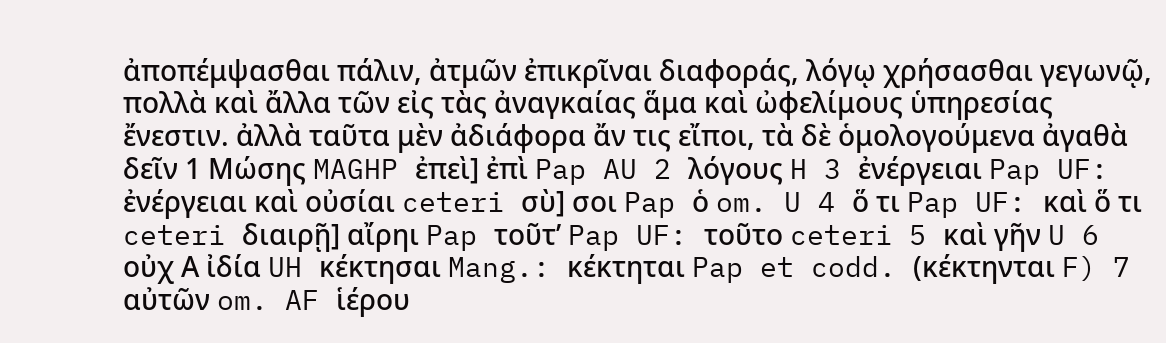ἀποπέμψασθαι πάλιν, ἀτμῶν ἐπικρῖναι διαφοράς, λόγῳ χρήσασθαι γεγωνῷ, πολλὰ καὶ ἄλλα τῶν εἰς τὰς ἀναγκαίας ἅμα καὶ ὠφελίμους ὑπηρεσίας ἔνεστιν. ἀλλὰ ταῦτα μὲν ἀδιάφορα ἄν τις εἴποι, τὰ δὲ ὁμολογούμενα ἀγαθὰ δεῖν 1 Μώσης MAGHP ἐπεὶ] ἐπὶ Pap AU 2 λόγους H 3 ἐνέργειαι Pap UF: ἐνέργειαι καὶ οὐσίαι ceteri σὺ] σοι Pap ὁ om. U 4 ὅ τι Pap UF: καὶ ὅ τι ceteri διαιρῇ] αἴρηι Pap τοῦτ’ Pap UF: τοῦτο ceteri 5 καὶ γῆν U 6 οὐχ Α ἰδία UH κέκτησαι Mang.: κέκτηται Pap et codd. (κέκτηνται F) 7 αὐτῶν om. AF ἱέρου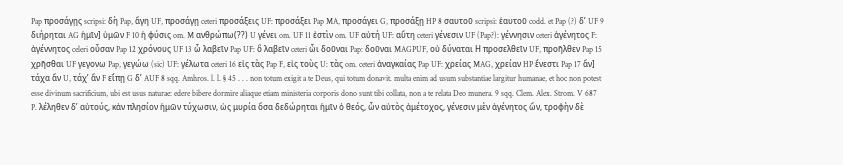Pap προσάγῃς scripsi: δὴ Pap, ἄγη UF, προσάγῃ ceteri προσάξεις UF: προσάξει Pap MA, προσάγει G, προσάξῃ HP 8 σαυτοῦ scripsi: ἑαυτοῦ codd. et Pap (?) δ’ UF 9 διήρηται AG ἡμῖν] ὑμῶν F 10 ἡ φύσις om. M ανθρώπω(??) U γένει om. UF 11 ἐστὶν om. UF αὐτή UF: αὕτη ceteri γένεσιν UF (Pap?): γέννησιν ceteri ἀγένητος F: ἀγέννητος celeri οὖσαν Pap 12 χρόνους UF 13 ὧ λαβεῖν Pap UF: ὃ λαβεῖν ceteri ὦι δοῦναι Pap: δοῦναι MAGPUF, οὐ δύναται Η προσελθεῖν UF, προῆλθεν Pap 15 χρῆσθαι UF γεγονω Pap, γεγώω (sic) UF: γέλωτα ceteri 16 εἰς τὰς Pap F, εἰς τοὺς U: τὰς om. ceteri ἀναγκαίας Pap UF: χρείας MAG, χρείαν HP ἔνεστι Pap 17 ἄν] τάχα ἄν U, τάχ’ ἄν F εἴπῃ G δ’ AUF 8 sqq. Amhros. l. l. § 45 . . . non totum exigit a te Deus, qui totum donavit. multa enim ad usum substantiae largitur humanae, et hoc non potest esse divinum sacrificium, ubi est usus naturae: edere bibere dormire aliaque etiam ministeria corporis dono sunt tibi collata, non a te relata Deo munera. 9 sqq. Clem. Alex. Strom. V 687 P. λέληθεν δ’ αὐτούς, κἀν πλησίον ἡμῶν τύχωσιν, ὡς μυρία ὅσα δεδώρηται ἡμῖν ὁ θεός, ὧν αὐτὸς ἀμέτοχος, γένεσιν μὲν ἀγένητος ὤν, τροφὴν δὲ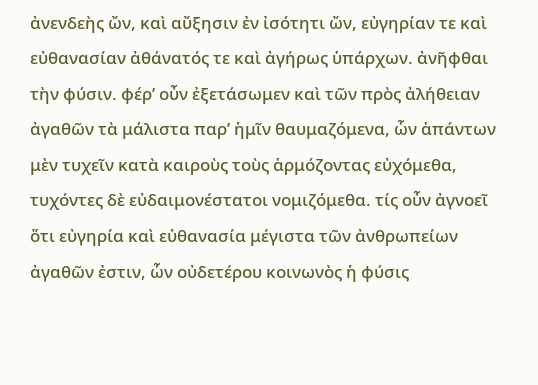ἀνενδεὴς ὤν, καὶ αὔξησιν ἐν ἰσότητι ὤν, εὐγηρίαν τε καὶ εὐθανασίαν ἀθάνατός τε καὶ ἀγήρως ὑπάρχων. ἀνῆφθαι τὴν φύσιν. φέρ’ οὖν ἐξετάσωμεν καὶ τῶν πρὸς ἀλήθειαν ἀγαθῶν τὰ μάλιστα παρ’ ἡμῖν θαυμαζόμενα, ὧν ἁπάντων μὲν τυχεῖν κατὰ καιροὺς τοὺς ἁρμόζοντας εὐχόμεθα, τυχόντες δὲ εὐδαιμονέστατοι νομιζόμεθα. τίς οὖν ἀγνοεῖ ὅτι εὐγηρία καὶ εὐθανασία μέγιστα τῶν ἀνθρωπείων ἀγαθῶν ἐστιν, ὧν οὐδετέρου κοινωνὸς ἡ φύσις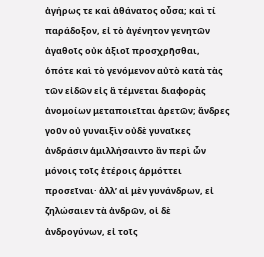ἀγήρως τε καὶ ἀθάνατος οὖσα; καὶ τί παράδοξον, εἰ τὸ ἀγένητον γενητῶν ἀγαθοῖς οὐκ ἀξιοῖ προσχρῆσθαι, ὁπότε καὶ τὸ γενόμενον αὐτὸ κατὰ τὰς τῶν εἰδῶν εἰς ἃ τέμνεται διαφορὰς ἀνομοίων μεταποιεῖται ἀρετῶν; ἄνδρες γοῦν οὐ γυναιξὶν οὐδὲ γυναῖκες ἀνδράσιν ἁμιλλήσαιντο ἂν περὶ ὧν μόνοις τοῖς ἑτέροις ἁρμόττει προσεῖναι· ἀλλ’ αἱ μὲν γυνάνδρων, εἰ ζηλώσαιεν τὰ ἀνδρῶν, οἱ δὲ ἀνδρογύνων, εἰ τοῖς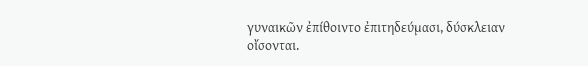γυναικῶν ἐπίθοιντο ἐπιτηδεύμασι, δύσκλειαν οἴσονται.